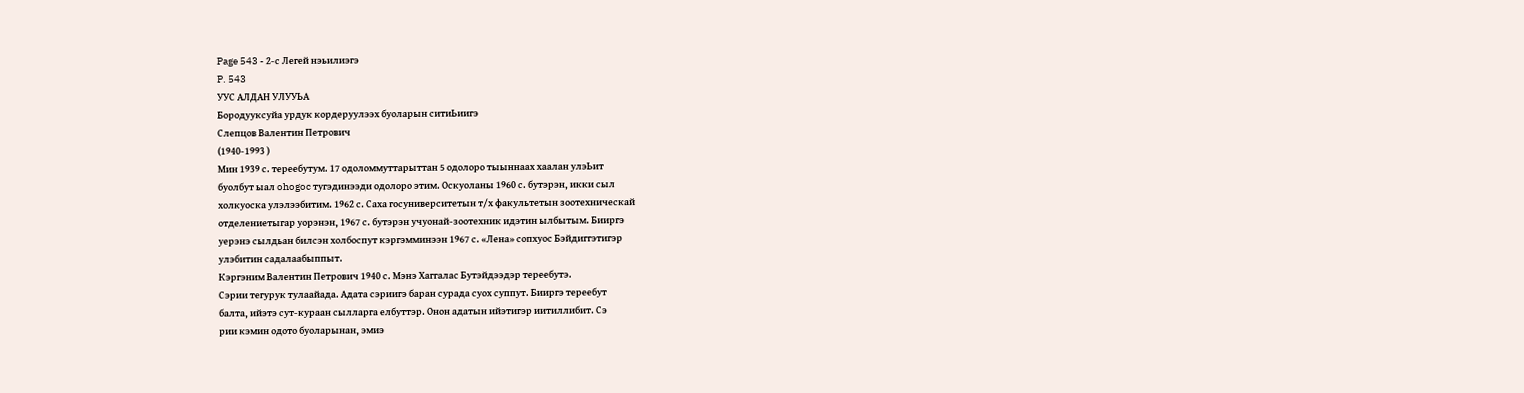Page 543 - 2-с Легей нэьилиэгэ
P. 543
УУС АЛДАН УЛУУЬА
Бородууксуйа урдук кордеруулээх буоларын ситиЬиигэ
Слепцов Валентин Петрович
(1940-1993 )
Мин 1939 с. тереебутум. 17 одоломмуттарыттан 5 одолоро тыыннаах хаалан улэЬит
буолбут ыал ohogoc тугэдинээди одолоро этим. Оскуоланы 1960 с. бутэрэн, икки сыл
холкуоска улэлээбитим. 1962 с. Саха госуниверситетын т/х факультетын зоотехническай
отделениетыгар уорэнэн, 1967 с. бутэрэн учуонай-зоотехник идэтин ылбытым. Бииргэ
уерэнэ сылдьан билсэн холбоспут кэргэмминээн 1967 с. «Лена» сопхуос Бэйдиггэтигэр
улэбитин садалаабыппыт.
Кэргэним Валентин Петрович 1940 с. Мэнэ Хаггалас Бутэйдээдэр тереебутэ.
Сэрии тегурук тулаайада. Адата сэриигэ баран сурада суох суппут. Бииргэ тереебут
балта, ийэтэ сут-кураан сылларга елбуттэр. Онон адатын ийэтигэр иитиллибит. Сэ
рии кэмин одото буоларынан, эмиэ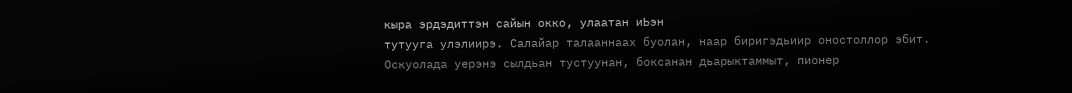кыра эрдэдиттэн сайын окко, улаатан иЬэн
тутууга улэлиирэ. Салайар талааннаах буолан, наар биригэдьиир оностоллор эбит.
Оскуолада уерэнэ сылдьан тустуунан, боксанан дьарыктаммыт, пионер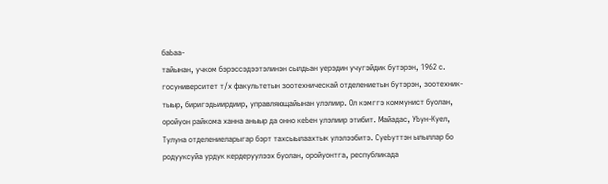баЬаа-
тайынан, учком бэрэссэдээтэлинэн сылдьан уерэдин учугэйдик бутэрэн, 1962 с.
госуниверситет т/х факультетын зоотехническай отделениетын бутэрэн, зоотехник-
тыыр, биригэдьиирдиир, управляющайынан улэлиир. Ол кэмггэ коммунист буолан,
оройуон райкома ханна аныыр да онно кеЬен улэлиир этибит. Майадас, УЬун-Куел,
Тулуна отделениеларыгар бэрт тахсыылаахтык улэлээбитэ. СуеЬуттэн ылыллар бо
родууксуйа урдук кердеруулээх буолан, оройуонтга, республикада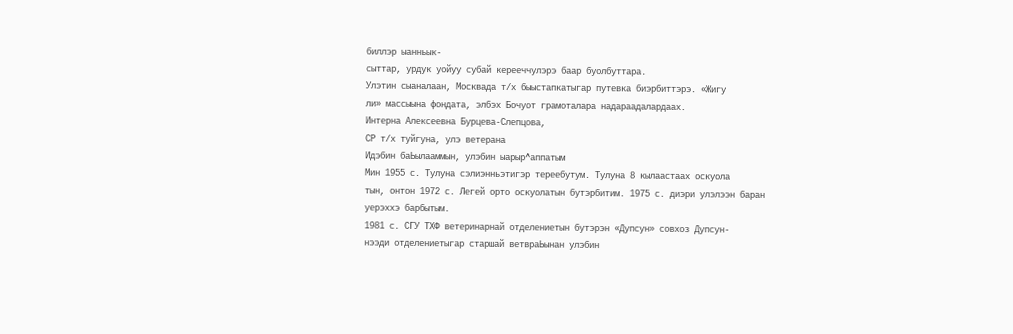биллэр ыанньык-
сыттар, урдук уойуу субай керееччулэрэ баар буолбуттара.
Улэтин сыаналаан, Москвада т/х быыстапкатыгар путевка биэрбиттэрэ. «Жигу
ли» массыына фондата, элбэх Бочуот грамоталара надараадалардаах.
Интерна Алексеевна Бурцева-Слепцова,
СР т/х туйгуна, улэ ветерана
Идэбин баЬылааммын, улэбин ыарыр^аппатым
Мин 1955 с. Тулуна сэлиэнньэтигэр тереебутум. Тулуна 8 кылаастаах оскуола
тын, онтон 1972 с. Легей орто оскуолатын бутэрбитим. 1975 с. диэри улэлээн баран
уерэххэ барбытым.
1981 с. СГУ ТХФ ветеринарнай отделениетын бутэрэн «Дупсун» совхоз Дупсун-
нээди отделениетыгар старшай ветвраЬынан улэбин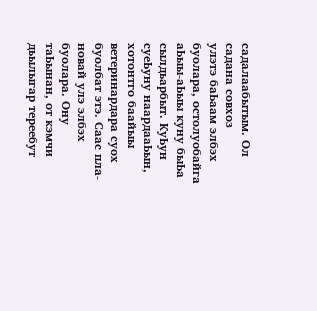садалаабытым. Ол садана совхоз
улэтэ баЬаам элбэх буолара, остолуобайга аЬыы-аЬыы куну быЬа сылдьарбыт. КуЬун
суеЬуну наардааЬын, хотонтго баайыы ветеринардара суох буолбат этэ. Саас пла-
новай улэ элбэх буолара. Ону таЬынан, от кэмчи дьылыгар тереебут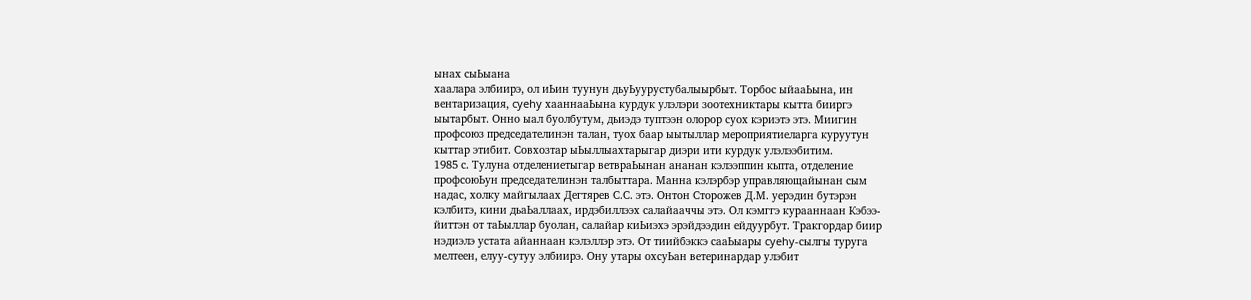ынах сыЬыана
хаалара элбиирэ, ол иЬин туунун дьуЬуурустубалыырбыт. Торбос ыйааЬына, ин
вентаризация, cyehy хааннааЬына курдук улэлэри зоотехниктары кытта бииргэ
ыытарбыт. Онно ыал буолбутум, дьиэдэ туптээн олорор суох кэриэтэ этэ. Миигин
профсоюз председателинэн талан, туох баар ыытыллар мероприятиеларга куруутун
кыттар этибит. Совхозтар ыЬыллыахтарыгар диэри ити курдук улэлээбитим.
1985 с. Тулуна отделениетыгар ветвраЬынан ананан кэлээппин кьпта, отделение
профсоюЬун председателинэн талбыттара. Манна кэлэрбэр управляющайынан сым
надас, холку майгылаах Дегтярев С.С. этэ. Онтон Сторожев Д.М. уерэдин бутэрэн
кэлбитэ, кини дьаЬаллаах, ирдэбиллээх салайааччы этэ. Ол кэмггэ курааннаан Кэбээ-
йиттэн от таЬыллар буолан, салайар киЬиэхэ эрэйдээдин ейдуурбут. Тракгордар биир
нэдиэлэ устата айаннаан кэлэллэр этэ. От тиийбэккэ сааЬыары cyehy-сылгы туруга
мелтеен, елуу-сутуу элбиирэ. Ону утары охсуЬан ветеринардар улэбит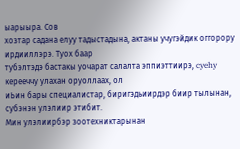ыарыыра. Сов
хозтар садана елуу тадыстадына, актаны учугэйдик оггорору ирдииллэрэ. Туох баар
тубэлтэдэ бастакы уочарат салалта эппиэттиирэ, cyehy керееччу улахан оруоллаах, ол
иЬин бары специалистар, биригэдьиирдэр биир тылынан, субэнэн улэлиир этибит.
Мин улэлиирбэр зоотехниктарынан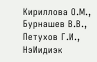Кириллова О.М., Бурнашев В.В., Петухов Г.И.,
НэИидиэк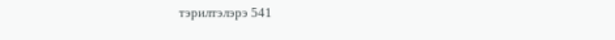тэрилтэлэрэ 541